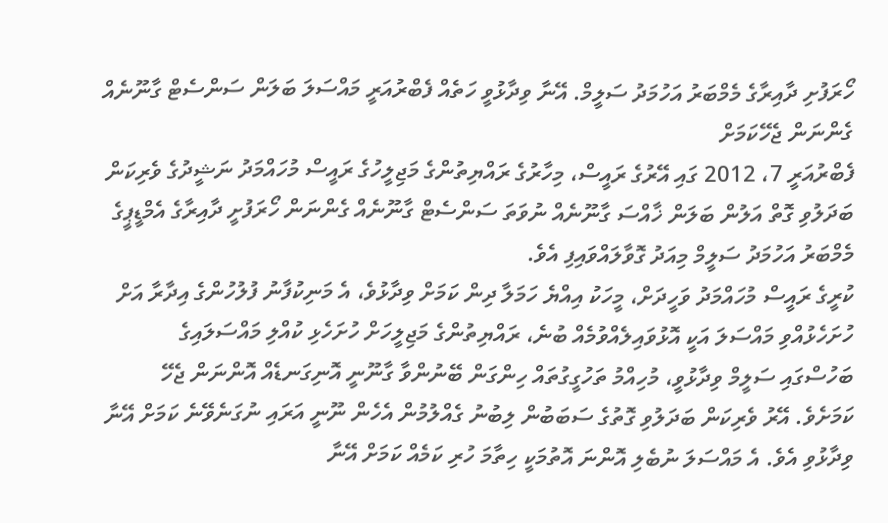ހޯރަފުށި ދާއިރާގެ މެމްބަރު އަހުމަދު ސަލީމް. އޭނާ ވިދާޅުވީ ހަތެއް ފެބްރުއަރީ މައްސަލަ ބަލަން ސަންސެޓް ގާނޫނެއް ގެންނަން ޖެހޭކަމަށް
ފެބްރުއަރީ 7، 2012 ގައި އޭރުގެ ރައީސް، މިހާރުގެ ރައްޔިތުންގެ މަޖިލީހުގެ ރައީސް މުހައްމަދު ނަޝީދުގެ ވެރިކަން ބަދަލުވި ގޮތް އަލުން ބަލަން ޚާއްސަ ގާނޫނެއް ނުވަތަ ސަންސެޓް ގާނޫނެއް ގެންނަން ހޯރަފުށީ ދާއިރާގެ އެމްޑީޕީގެ މެމްބަރު އަހުމަދު ސަލީމް މިއަދު ގޮވާލައްވައިފި އެވެ.
ކުރީގެ ރައީސް މުހައްމަދު ވަހީދަށް، މީހަކު އިއްޔެ ހަމަލާ ދިން ކަމަށް ވިދާޅުވެ، އެ މަނިކުފާނު ފުލުހުންގެ އިދާރާ އަށް ހުށަހެޅުއްވި މައްސަލަ އަކީ އޮޅުވައިލެއްވުމެއް ބުނެ، ރައްޔިތުންގެ މަޖިލީހަށް ހުށަހެޅި ކުއްލި މައްސަލައިގެ ބަހުސްގައި ސަލީމް ވިދާޅުވީ، މުހިއްމު ތަހުގީގުތައް ހިންގަން ބޭނުންވާ ގާނޫނީ އޮނިގަނޑެއް އޮންނަން ޖެހޭ ކަމަށެވެ. އޭރު ވެރިކަން ބަދަލުވި ގޮތުގެ ސަބަބުން ލިބުނު ގެއްލުމުން އެހެން ނޫނީ އަރައި ނުގަނެވޭނެ ކަމަށް އޭނާ ވިދާޅުވި އެވެ. އެ މައްސަލަ ނުބެލި އޮންނަ އޮތުމަކީ ހިތާމަ ހުރި ކަމެއް ކަމަށް އޭނާ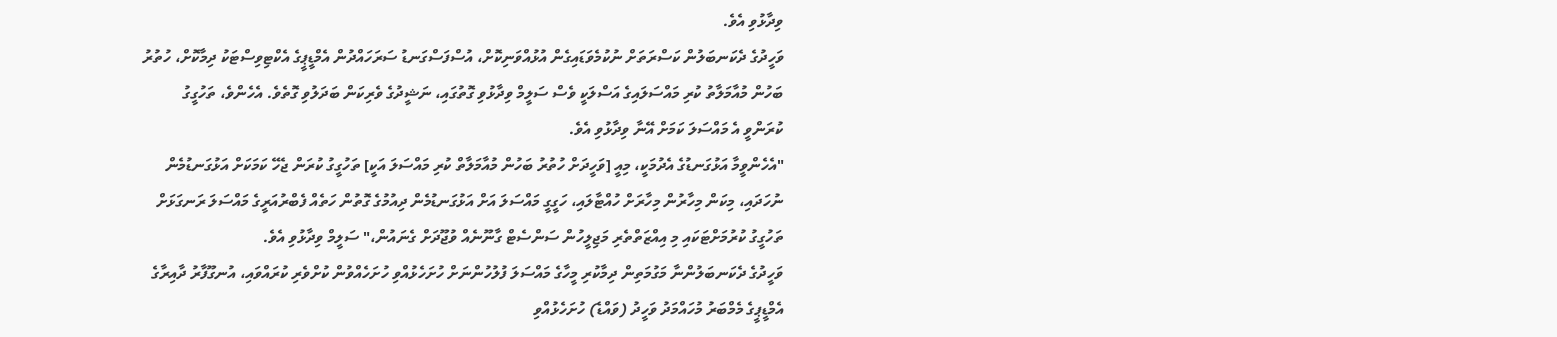ވިދާޅުވި އެވެ.
ވަހީދުގެ ދެކަނބަލުން ކަސްރަތަށް ނުކުމެވަޑައިގެން އުޅުއްވަނިކޮށް، އުސްފަސްގަނޑު ސަރަހައްދުން އެމްޑީޕީގެ އެކްޓިވިސްޓަކު ދިމާކޮށް، ހުތުރު ބަހުން މުއާމަލާތު ކުރި މައްސަލައިގެ އަސްލަކީ ވެސް ސަލީމް ވިދާޅުވި ގޮތުގައި، ނަޝީދުގެ ވެރިކަން ބަދަލުވި ގޮތެވެ. އެހެންވެ، ތަހުގީގު ކުރަންވީ އެ މައްސަލަ ކަމަށް އޭނާ ވިދާޅުވި އެވެ.
"އެހެންވީމާ އަޅުގަނޑުގެ އެދުމަކީ، މިއީ [ވަހީދަށް ހުތުރު ބަހުން މުއާމަލާތް ކުރި މައްސަލަ އަކީ] ތަހުގީގު ކުރަން ޖެހޭ ކަމަކަށް އަޅުގަނޑުމެން ނުހަދައި، މިކަން މިހާރުން މިހާރަށް ހުއްޓާލައި، ހަގީގީ މައްސަލަ އަށް އަޅުގަނޑުމެން ދިއުމުގެ ގޮތުން ހަތެއް ފެބްރުއަރީގެ މައްސަލަ ރަނގަޅަށް ތަހުގީގު ކުރުމަށްޓަކައި މި އިއްޒަތްތެރި މަޖިލީހުން ސަންސެޓް ގާނޫނެއް ވުޖޫދަށް ގެނައުން،" ސަލީމް ވިދާޅުވި އެވެ.
ވަހީދުގެ ދެކަނބަލުންނާ މަގުމަތިން ދިމާކުރި މީހާގެ މައްސަލަ ފުލުހުންނަށް ހުށަހެޅުއްވި ހުށަހެއްވުން ކުށްވެރި ކުރައްވައި، އުނގޫފާރު ދާއިރާގެ އެމްޑީޕީގެ މެމްބަރު މުހައްމަދު ވަހީދު (ވައްޑެ) ހުށަހެޅުއްވި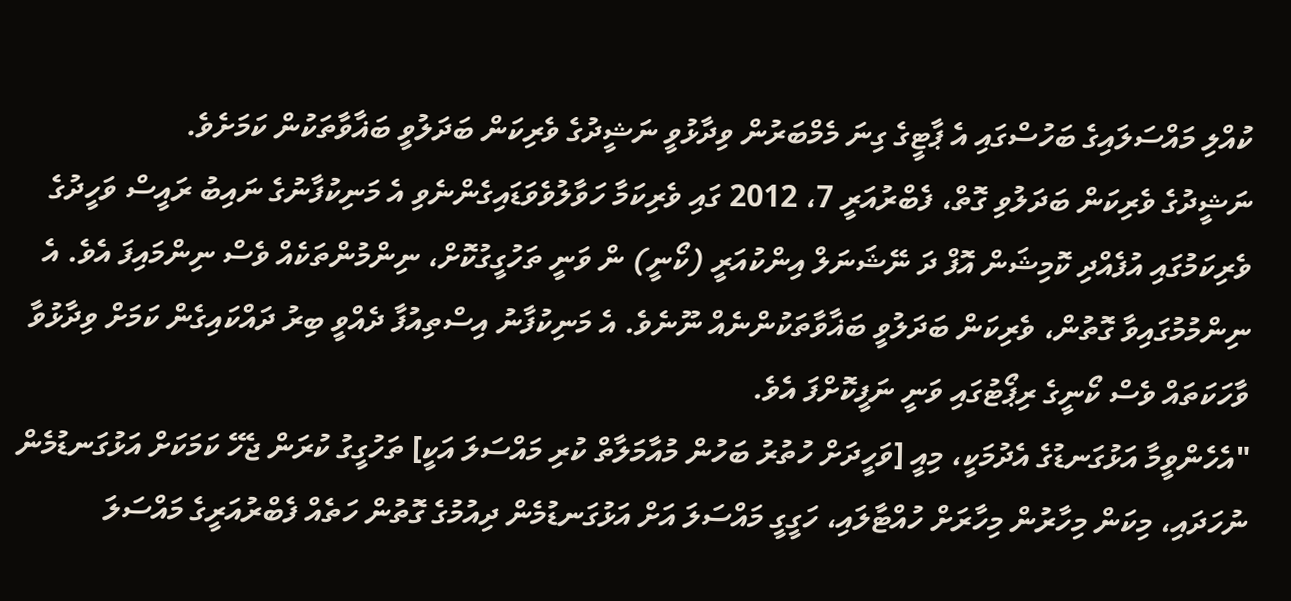ކުއްލި މައްސަލައިގެ ބަހުސްގައި އެ ޕާޓީގެ ގިނަ މެމްބަރުން ވިދާޅުވީ ނަޝީދުގެ ވެރިކަން ބަދަލުވީ ބަޣާވާތަކުން ކަމަށެވެ.
ނަޝީދުގެ ވެރިކަން ބަދަލުވި ގޮތް، ފެބްރުއަރީ 7، 2012 ގައި ވެރިކަމާ ހަވާލުވެވަޑައިގެންނެވި އެ މަނިކުފާނުގެ ނައިބު ރައީސް ވަހީދުގެ ވެރިކަމުގައި އުފެއްދި ކޮމިޝަން އޮފް ދަ ނޭޝަނަލް އިންކުއަރީ (ކޯނީ) ން ވަނީ ތަހުގީގުކޮށް، ނިންމުންތަކެއް ވެސް ނިންމައިފަ އެވެ. އެ ނިންމުމުގައިވާ ގޮތުން، ވެރިކަން ބަދަލުވީ ބަޣާވާތަކުންނެއް ނޫނެވެ. އެ މަނިކުފާނު އިސްތިއުފާ ދެއްވީ ބިރު ދައްކައިގެން ކަމަށް ވިދާޅުވާ ވާހަކަތައް ވެސް ކޯނީގެ ރިޕޯޓުގައި ވަނީ ނަފީކޮށްފަ އެވެ.
"އެހެންވީމާ އަޅުގަނޑުގެ އެދުމަކީ، މިއީ [ވަހީދަށް ހުތުރު ބަހުން މުއާމަލާތް ކުރި މައްސަލަ އަކީ] ތަހުގީގު ކުރަން ޖެހޭ ކަމަކަށް އަޅުގަނޑުމެން ނުހަދައި، މިކަން މިހާރުން މިހާރަށް ހުއްޓާލައި، ހަގީގީ މައްސަލަ އަށް އަޅުގަނޑުމެން ދިއުމުގެ ގޮތުން ހަތެއް ފެބްރުއަރީގެ މައްސަލަ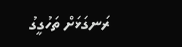ރަނގަޅަށް ތަހުގީގު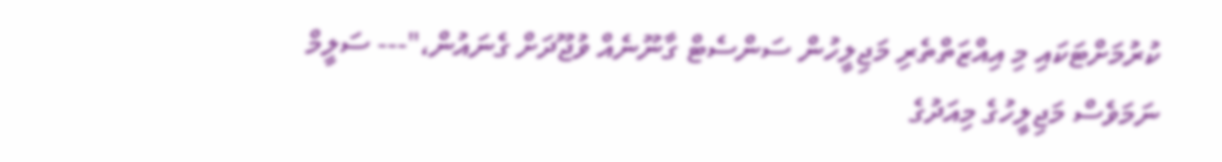ކުރުމަށްޓަކައި މި އިއްޒަތްތެރި މަޖިލީހުން ސަންސެޓް ގާނޫނެއް ވުޖޫދަށް ގެނައުން،"--- ސަލީމް
ނަމަވެސް މަޖިލީހުގެ މިއަދުގެ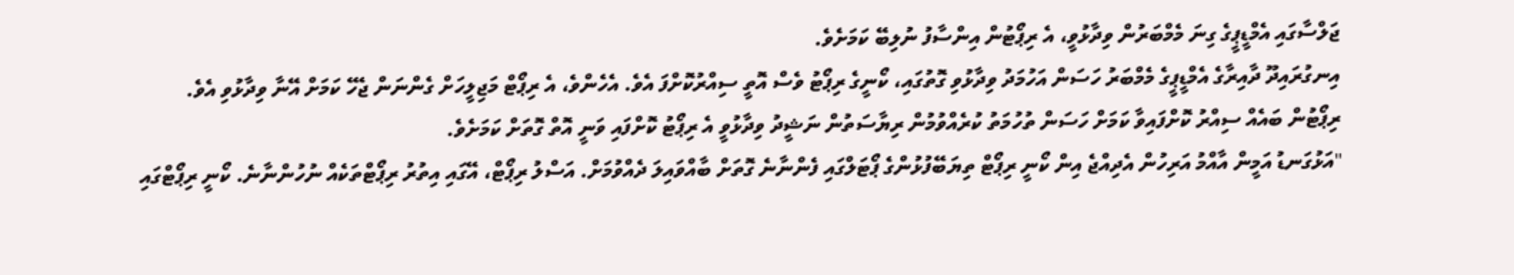ޖަލްސާގައި އެމްޑީޕީގެ ގިނަ މެމްބަރުން ވިދާޅުވީ، އެ ރިޕޯޓުން އިންސާފު ނުލިބޭ ކަމަށެވެ.
އިނގުރައިދޫ ދާއިރާގެ އެމްޑީޕީގެ މެމްބަރު ހަސަން އަހުމަދު ވިދާޅުވި ގޮތުގައި، ކޯނީގެ ރިޕޯޓު ވެސް އޮތީ ސިއްރުކޮށްފަ އެވެ. އެހެންވެ، އެ ރިޕޯޓް މަޖިލީހަށް ގެންނަން ޖެހޭ ކަމަށް އޭނާ ވިދާޅުވި އެވެ.
ރިޕޯޓުން ބައެއް ސިއްރު ކޮށްފައިވާ ކަމަށް ހަސަން ތުހުމަތު ކުރެއްވުމުން ރިޔާސަތުން ނަޝީދު ވިދާޅުވީ އެ ރިޕޯޓު ކޮށްފައި ވަނީ އޮތް ގޮތަށް ކަމަށެވެ.
"އަޅުގަނޑު އަމީން އާއްމު އަރިހުން އެދިއްޖެ އިން ކޯނީ ރިޕޯޓް ތިޔަބޭފުޅުންގެ ޕޯޓަލްގައި ފެންނާނެ ގޮތަށް ބާއްވައިލަ ދެއްވުމަށް. އަސްލު ރިޕޯޓް، އޭގައި އިތުރު ރިޕޯޓްތަކެއް ނުހުންނާނެ. ކޯނީ ރިޕޯޓްގައި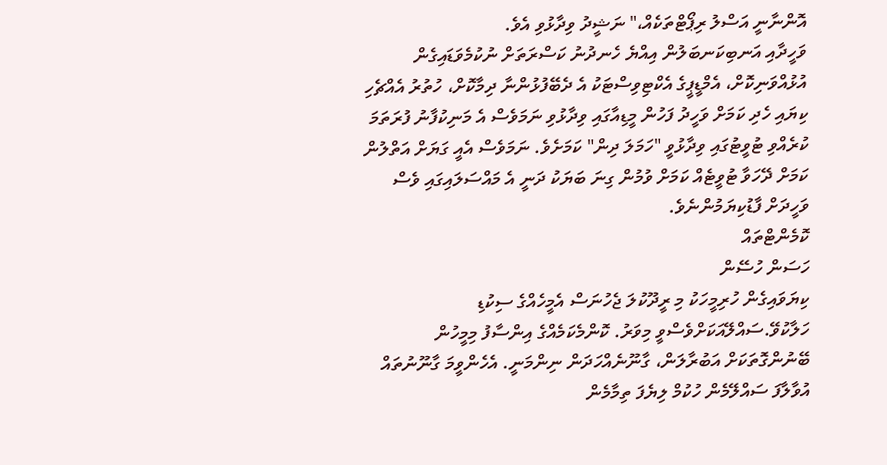އޮންނާނީ އަސްލު ރިޕޯޓްތަކެއް،" ނަޝީދު ވިދާޅުވި އެވެ.
ވަހީދާއި އަނބިކަނބަލުން އިއްޔެ ހެނދުނު ކަސްރަތަށް ނުކުމެވަޑައިގެން އުޅުއްވަނިކޮށް، އެމްޑީޕީގެ އެކްޓިވިސްޓަކު އެ ދެބޭފުޅުންނާ ދިމާކޮށް، ހުތުރު އެއްޗެހި ކިޔައި ހެދި ކަމަށް ވަހީދު ފަހުން މީޑިއާގައި ވިދާޅުވި ނަމަވެސް އެ މަނިކުފާނު ފުރަތަމަ ކުރެއްވި ޓުވީޓުގައި ވިދާޅުވީ "ހަމަލަ ދިން" ކަމަށެވެ. ނަމަވެސް އެއީ ގަޔަށް އަތްލުން ކަމަށް ދޭހަވާ ޓުވީޓެއް ކަމަށް ވުމުން ގިނަ ބަޔަކު ދަނީ އެ މައްސަލައިގައި ވެސް ވަހީދަށް ފާޑުކިޔަމުންނެވެ.
ކޮމެންޓްތައް
ހަސަން ހުސޭން
ކިޔަވައިގެން ހުރިމީހަކު މި ރީދޫކުލަ ޖެހުނަސް އެމީހެއްގެ ސިކުޑި ހަލާކުވޭ.ސައްލޭއަކަށްވެސްވީ މިވަރު. ކޮންމެކަމެއްގެ އިންސާފު މިމީހުން ބޭނުންގޮތަކަށް އަބުރާލަން، ގާނޫނެއްހަދަން ނިންމަނީ. އެހެންވީމަ ގާނޫނުތައް އުވާލާފަ ސައްލޭމެން ހުކުމް ލިޔެފަ ތިމާމެން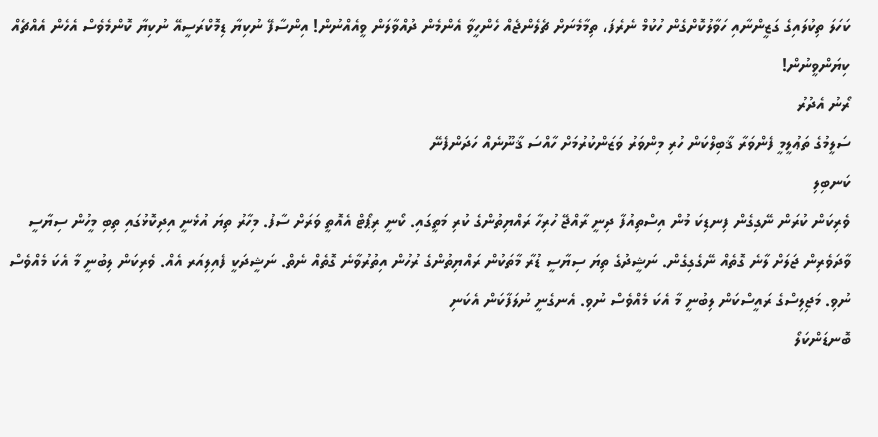ކަހަލަ ތިކުލައިގެ ގަޒީންނާއި ހަވާލުކޮށްގެން ހުކުމް ނެރެފަ، ތިމާމެނަށް ޗެލެންޖެއް ހެންހީވާ އެންމެން ދުއްވާލަން ވީއެއްނުން! އިންސާފޭ ނުކިޔާ ޑިމޮކްރަސީއޭ ނުކިޔާ ކޮންމެވެސް އެހެން އެއްޗެއް ކިޔަންވީނުން!
ރޯނު އެދުރު
ސަލީމުގެ ތަޢުލީމީ ފެންވަރާ ޤާބިލްކަން ހުރި މިންވަރު ވަޒަންކުރުމަށް ހާއްސަ ޤާނޫނެއް ހަދަންފެނޭ
ކަނބިލި
ވެރިކަން ކުރަން ނޭގިގެން ފިނޑިކަ މުން އިސްތިއުފާ ދިނީ ރާއްޖޭ ހުރިހާ ރައްޔިތުންގެ ކުރި މަތީގައި. ކޯނީ ރިޕޯޓް އެއޮތީ ވަރަށް ސާފު. މިހާރު ތިޔަ އުޅެނީ އިދިކޮޅުގައި ތިބި މީހުން ސިޔާސީ ވާދަވެރިން ޖަލަށް ލާނެ ގޮތެއް ނޭގެގިގެން. ނަޝީދުގެ ތިޔަ ސިޔާސީ ޑުރާ މާތަކުން ރައްޔިތުންގެ ރުހުން އިތުރުވާނެ ގޮތެއް ނެތް. ނަޝީދަކީ ފެއިލިއަރ އެއް. ވެރިކަން ލިބުނީ މާ އެކަ މެއްވެސް ނުވި. މަޖިލިސްގެ ރައީސްކަން ލިބުނީ މާ އެކަ މެއްވެސް ނުވި. އެނގެނީ ނުލަފާކަން އެކަނި
ބޮނޑަންކަލޯ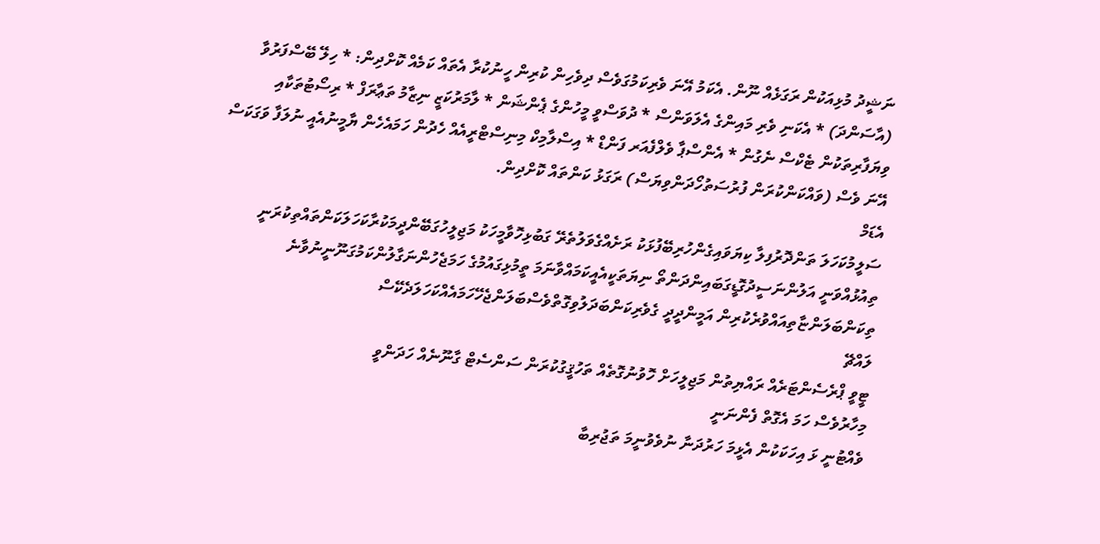ނަޝީދު މުޅިއަކުން ރަގަޅެއް ނޫން. އެކަމު އޭނަ ވެރިކަމުގަވެސް ދިވެހިން ކުރިން ހީނުކުރާ އެތައް ކަމެއް ކޮށްދިން: * ހިލޭ ބޭސްފަރުވާ (އާސަންދަ) * އެކަނި ވެރި މައިންގެ އެލަވަންސް * ދުވަސްވީ މީހުންގެ ޕެންޝަން * ލާމަރުކަޒީ ނިޒާމު ތަޢާރަފް * ރިސޯޓުތަކާއި ވިޔަފާރިތަކުން ޓެކްސް ނެގުން * އެންސްޕާ ވެލްފެއަރ ފަންޑް * އިސްލާމިކް މިނިސްޓްރީއެއް ހެދުން ހަމައެހެން ޔާމީނުއެއީ ނުލަފާ ވަގަކަސް އޭނަ ވެސް (ވައްކަންކުރަން ފުރުސަތުހޯދަންވިޔަސް) ރަގަޅު ކަންތައް ކޮށްދިން.
އެޑަމް
ސަލީމުކަހަލަ ތަންދޮރުފިލާ ކިޔަވައިގެންހުރިބޭފުޅަކު ރަށެއްގެވަލުތެރޭ ގަބުޅިހޮވާމީހަކު މަޖިލީހުގަބޭންދީމަކުރާކަހަލަކަންތައްތިކުރަނީ ތިއުޅުއްވަނީ އަލުންނަސީދުގޮޑީގަބައިންދަންތޯ ނިޔަތަކީއެއީކަމައްވާނަމަ ތީމުޅިގައުމުގެ ހަމަޖެހުންނަގާލުންކަމުގަނޫނީނުވާނެ ތިކަންބަލަންޏާތިއައްވުރެކުރިން އަމީންދީދީ ގެވެރިކަންބަދަލުވިގޮތްވެސްބަލަންޖެހޭހަމައެއްކަހަލަދެކޭސް
ލައްޗޭ
ޓީވީ ޕްރެސެންޓަރެއް ރައްޔިތުން މަޖިލީހަށް ހޮވުނުގޮތެއް ތަހުޤީގުކުރަން ސަންސެޓް ގާނޫނެއް ހަދަންވީ
މިހާރުވެސް ހަމަ އެގޮތް ފެންނަނީ
ވެއްޓުނީ ޅަ އިހަކަކުން އެޅީމަ ހަރުދަނާ ނުވެވުނީމަ ތަޖުރިބާ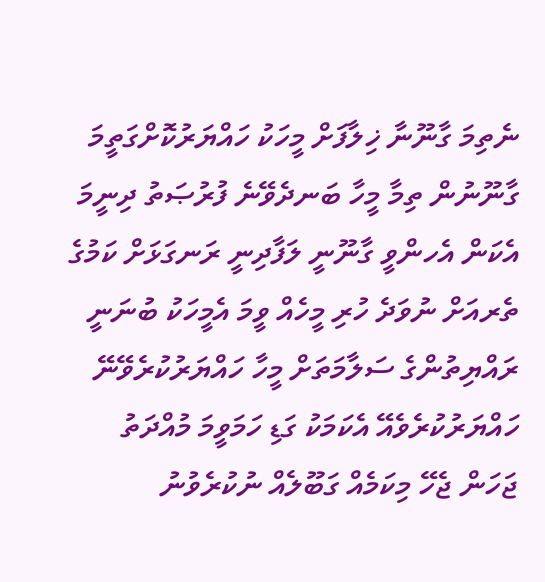ނެތިމަ ގާނޫނާ ޚިލާފަށް މީހަކު ހައްޔަރުކޮށްގަތީމަ ގާނޫނުން ތިމާ މީހާ ބަނދެވޭނެ ފުރުޞަތު ދިނީމަ އެކަން އެހންވީ ގާނޫނީ ލަފާދިނީ ރަނގަޅަށް ކަމުގެ ތެރއަށް ނުވަދެ ހުރި މީހެއް ވީމަ އެމީހަކު ބުނަނީ ރައްޔިތުންގެ ސަލާމަތަށް މީހާ ހައްޔަރުކުރެވޭނޭ ހައްޔަރުކުރެވެއޭ އެކަމަކު ގަޑި ހަމަވީމަ މުއްދަތު ޖަހަން ޖެހޭ މިކަމެއް ގަބޫލެއް ނުކުރެވުނު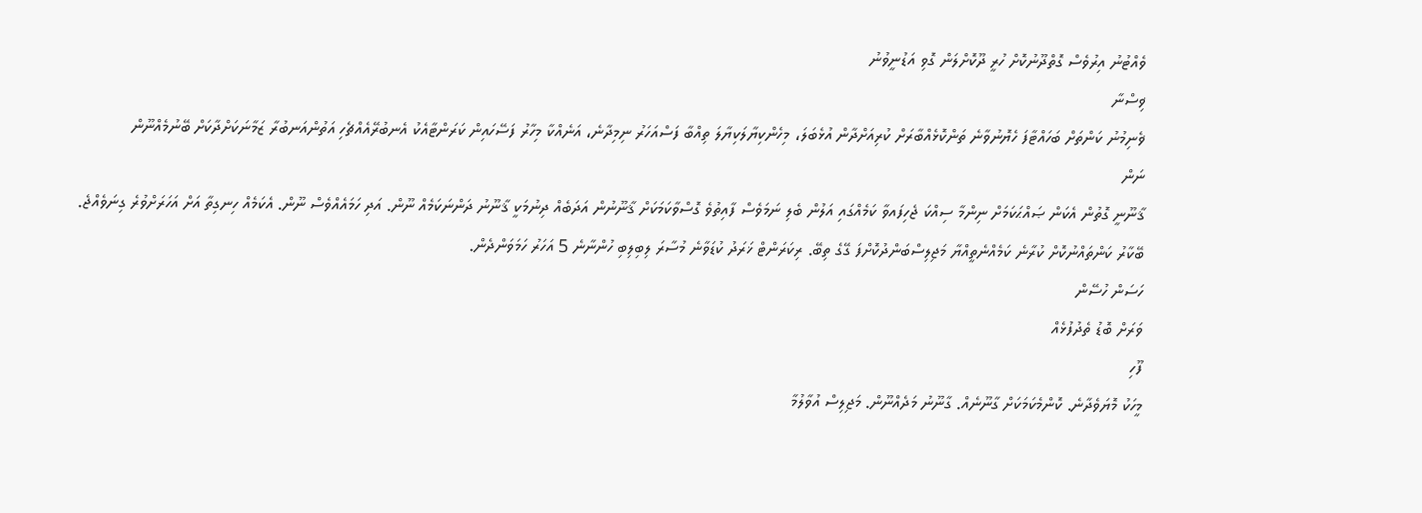ވެއްޓުނު އިރުވެސް ގޮތްދޫނުކޮށް ހުރީ ދޫކޮށްލަން ގޮވި އަޑުނީވުނު
ޥިސްނާ
ޥެނިމުނު ކަންތަށް ބަހައްޓާފަ ހެޔޮނުވާނެ ތަންކޮޅެއްބާރަށް ކުރިއަށްދާން އުޅެބަލަ، މިހެންކިޔާލަކިޔާލަ ތިއްބާ ފަސްއަހަރު ނިމިދާނެ، އަނެއްކާ މިހާރު ފަސޭހައިން ކަރަންޓާއެކު އެނބުރޭއެއްޗެހި އަތުންއަނބުރާ ޒަމާނަކަށްދާކަށް ބޭނުމެއްނޫން
ނަން
ޤާނޫނީ ގޮތުން އެކަން ޞައްޙަކަމަށް ނިންމާ ސިއްކަ ޖެހިފައވާ ކަމެއްގައި އަލުން ބެލި ނަމަވެސް ފާއިތުވެ ގޮސްވާކަމަކަށް ޤާނޫނުން އަދަބެއް ދިނުމަކީ ޤާނޫނު ދަންނަކަމެއް ނޫން. އަދި ހަމައެއްވެސް ނޫން. އެކަމެއް ހިނގިތާ އަށް އަހަރަށްވުރެ ގިނަވެއްޖެ. ބޭކާރު ކަންތައްނުކޮށް ކުރާނެ ކަމެއްނެތީއްޔާ މަޖިލިސްބަންދުކޮށްފަ ގޭގެ ތިބޭ. ރިކަރަންޓް ޚަރަދު ކުޑަވާނެ މުސާރަ ލިބިލިބި ހުންނާނެ 5 އަހަރު ހަމަވަންދެން.
ހަސަން ހުސޭން
ވަރަށް ބޮޑު ތެދުފުޅެއް
ފޫހި
މީހަކު މޮޔަވެދާނެ. ކޮންމެކަމަކަށް ގާނޫނެއް. ގާނޫނު މަދެއްނޫން. މަޖިލިސް އުވާލުމާ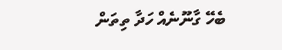ބެހޭ ގާނޫނެއް ހަދާ ތިތަން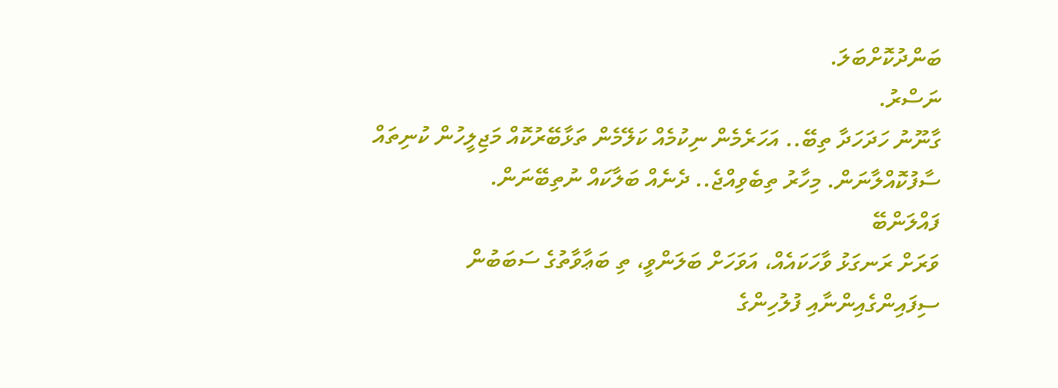ބަންދުކޮށްބަލަ.
ނަސްރު.
ގާނޫނު ހަދަހަދާ ތިބޭ.. އަހަރެމެން ނިކުމެއް ކަލޭމެން ތަޅާބޭރުކޮއް މަޖިލީހުން ކުނިތައް ސާފުކޮއްލާނަން. މިހާރު ތިބެވިއްޖެ.. ދެނެއް ބަލާކައް ނުތިބޭނަން.
ފައްލަންބޭ
ވަރަށް ރަނގަޅު ވާހަކައެއް، އަވަހަށް ބަލަންވީ، ތި ބަޢާވާތުގެ ސަބަބުން ސިފައިންގެއިންނާއި ފުލުހިންގެ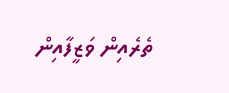ތެރެއިން ވަޒީފާއިން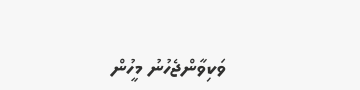ވަކިވާންޖެހުނު މީހުން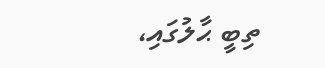ތިބީ ޙާލުގައި،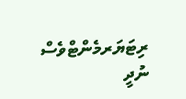ރިޓަޔަރމެންޓްވެސް ނުދީ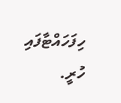ހިފަހައްޓާފައި ހުރީ.